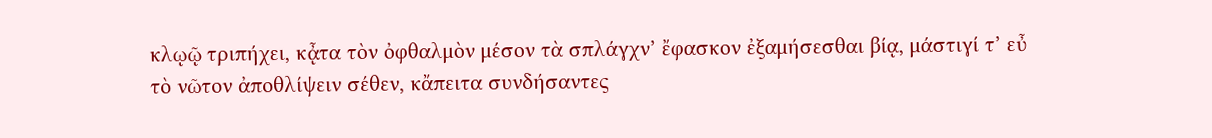κλῳῷ τριπήχει, κᾆτα τὸν ὀφθαλμὸν μέσον τὰ σπλάγχν’ ἔφασκον ἐξαμήσεσθαι βίᾳ, μάστιγί τ’ εὖ τὸ νῶτον ἀποθλίψειν σέθεν, κἄπειτα συνδήσαντες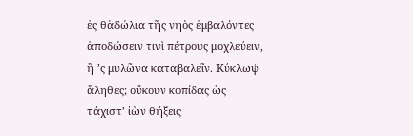ἐς θἁδώλια τῆς νηὸς ἐμβαλόντες ἀποδώσειν τινὶ πέτρους μοχλεύειν, ἢ ’ς μυλῶνα καταβαλεῖν. Κύκλωψ ἄληθες; οὔκουν κοπίδας ὡς τάχιστ’ ἰὼν θήξεις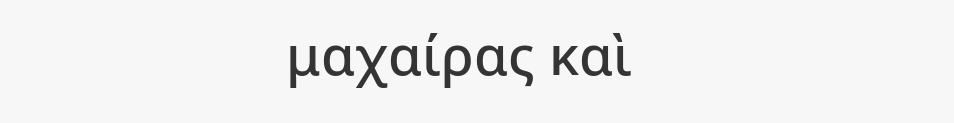μαχαίρας καὶ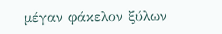μέγαν φάκελον ξύλων